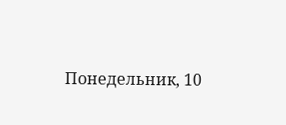Понедельник, 10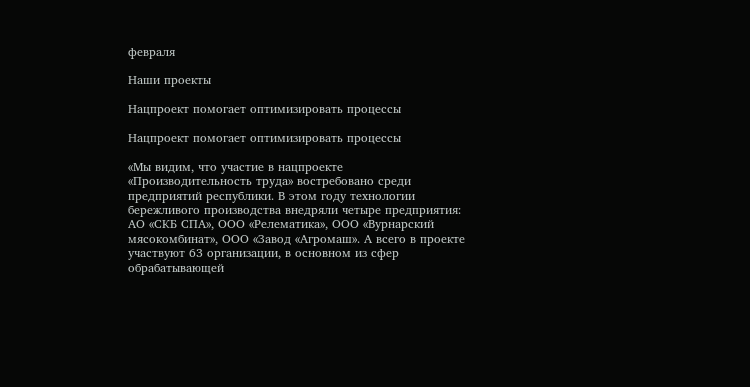февраля

Наши проекты

Нацпроект помогает оптимизировать процессы

Нацпроект помогает оптимизировать процессы

«Мы видим, что участие в нацпроекте «Производительность труда» востребовано среди предприятий республики. В этом году технологии бережливого производства внедряли четыре предприятия: АО «СКБ СПА», ООО «Релематика», ООО «Вурнарский мясокомбинат», ООО «Завод «Агромаш». А всего в проекте участвуют 63 организации, в основном из сфер обрабатывающей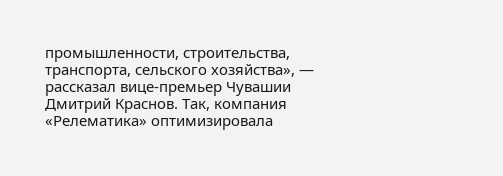промышленности, строительства, транспорта, сельского хозяйства», — рассказал вице-премьер Чувашии Дмитрий Краснов. Так, компания «Релематика» оптимизировала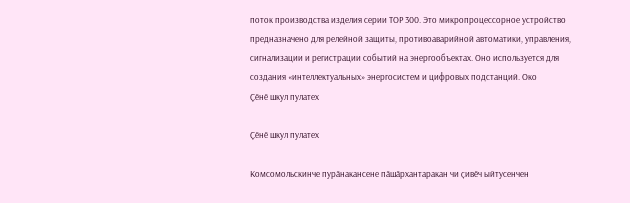поток производства изделия серии ТОР 300. Это микропроцессорное устройство предназначено для релейной защиты, противоаварийной автоматики, управления, сигнализации и регистрации событий на энергообъектах. Оно используется для создания «интеллектуальных» энергосистем и цифровых подстанций. Око
Ҫӗнӗ шкул пулатех

Ҫӗнӗ шкул пулатех

Комсомольскинче пурӑнакансене пӑшӑрхантаракан чи ҫивӗч ыйтусенчен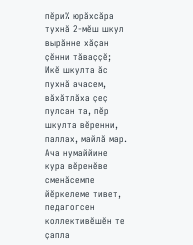пӗри% юрӑхсӑра тухнӑ 2-мӗш шкул вырӑнне хӑҫан ҫӗнни тӑваҫҫӗ; Икӗ шкулта ӑс пухнӑ ачасем, вӑхӑтлӑха ҫеҫ пулсан та, пӗр шкулта вӗренни, паллах, майлӑ мар. Ача нумаййине кура вӗренӗве сменӑсемпе йӗркелеме тивет, педагогсен коллективӗшӗн те ҫапла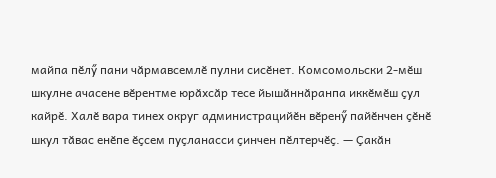майпа пӗлӳ пани чӑрмавсемлӗ пулни сисӗнет. Комсомольски 2-мӗш шкулне ачасене вӗрентме юрӑхсӑр тесе йышӑннӑранпа иккӗмӗш ҫул кайрӗ. Халӗ вара тинех округ администрацийӗн вӗренӳ пайӗнчен ҫӗнӗ шкул тӑвас енӗпе ӗҫсем пуҫланасси ҫинчен пӗлтерчӗҫ. — Ҫакӑн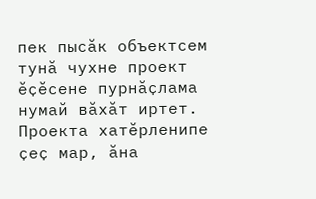пек пысӑк объектсем тунӑ чухне проект ӗҫӗсене пурнӑҫлама нумай вӑхӑт иртет. Проекта хатӗрленипе ҫеҫ мар, ӑна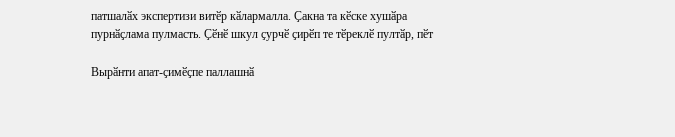патшалӑх экспертизи витӗр кӑлармалла. Ҫакна та кӗске хушӑра пурнӑҫлама пулмасть. Ҫӗнӗ шкул ҫурчӗ ҫирӗп те тӗреклӗ пултӑр, пӗт

Вырӑнти апат-ҫимӗҫпе паллашнӑ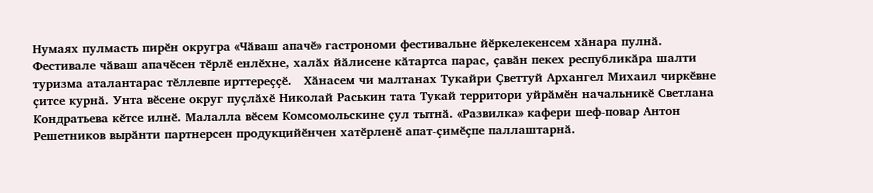Нумаях пулмасть пирӗн округра «Чӑваш апачӗ» гастрономи фестивальне йӗркелекенсем хӑнара пулнӑ. Фестивале чӑваш апачӗсен тӗрлӗ енлӗхне, халӑх йӑлисене кӑтартса парас, ҫавӑн пекех республикӑра шалти туризма аталантарас тӗллевпе ирттереҫҫӗ.   Хӑнасем чи малтанах Тукайри Ҫветтуй Архангел Михаил чиркӗвне ҫитсе курнӑ. Унта вӗсене округ пуҫлӑхӗ Николай Раськин тата Тукай территори уйрӑмӗн начальникӗ Светлана Кондратьева кӗтсе илнӗ. Малалла вӗсем Комсомольскине ҫул тытнӑ. «Развилка» кафери шеф-повар Антон Решетников вырӑнти партнерсен продукцийӗнчен хатӗрленӗ апат-ҫимӗҫпе паллаштарнӑ.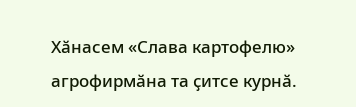Хӑнасем «Слава картофелю» агрофирмӑна та ҫитсе курнӑ.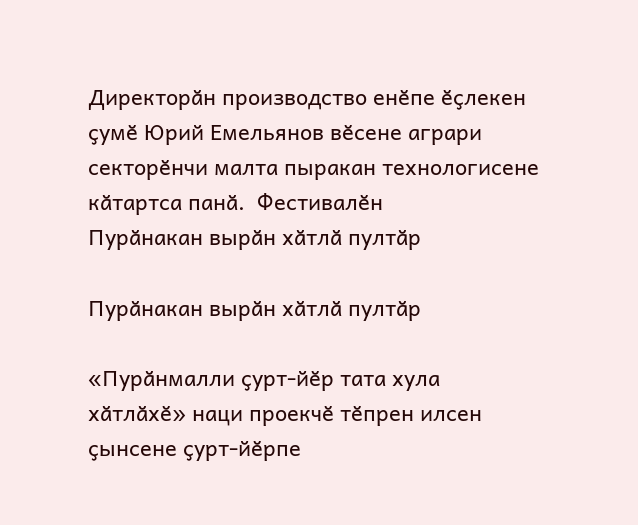Директорӑн производство енӗпе ӗҫлекен ҫумӗ Юрий Емельянов вӗсене аграри секторӗнчи малта пыракан технологисене кӑтартса панӑ.  Фестивалӗн
Пурӑнакан вырӑн хӑтлӑ пултӑр

Пурӑнакан вырӑн хӑтлӑ пултӑр

«Пурӑнмалли ҫурт-йӗр тата хула хӑтлӑхӗ» наци проекчӗ тӗпрен илсен ҫынсене ҫурт-йӗрпе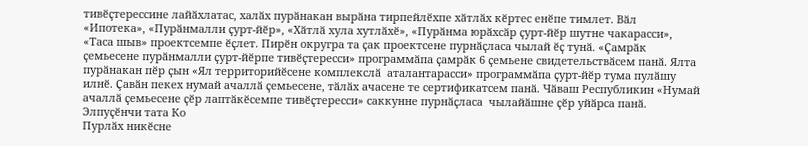тивӗҫтерессине лайӑхлатас, халӑх пурӑнакан вырӑна тирпейлӗхпе хӑтлӑх кӗртес енӗпе тимлет. Вӑл «Ипотека», «Пурӑнмалли ҫурт-йӗр», «Хӑтлӑ хула хутлӑхӗ», «Пурӑнма юрӑхсӑр ҫурт-йӗр шутне чакарасси», «Таса шыв» проектсемпе ӗҫлет. Пирӗн округра та ҫак проектсене пурнӑҫласа чылай ӗҫ тунӑ. «Ҫамрӑк ҫемьесене пурӑнмалли ҫурт-йӗрпе тивӗҫтересси» программӑпа ҫамрӑк 6 ҫемьене свидетельствӑсем панӑ. Ялта пурӑнакан пӗр ҫын «Ял территорийӗсене комплекслӑ  аталантарасси» программӑпа ҫурт-йӗр тума пулӑшу илнӗ. Ҫавӑн пекех нумай ачаллӑ ҫемьесене, тӑлӑх ачасене те сертификатсем панӑ. Чӑваш Республикин «Нумай ачаллӑ ҫемьесене ҫӗр лаптӑкӗсемпе тивӗҫтересси» саккунне пурнӑҫласа  чылайӑшне ҫӗр уйӑрса панӑ. Элпуҫӗнчи тата Ко
Пурлӑх никӗсне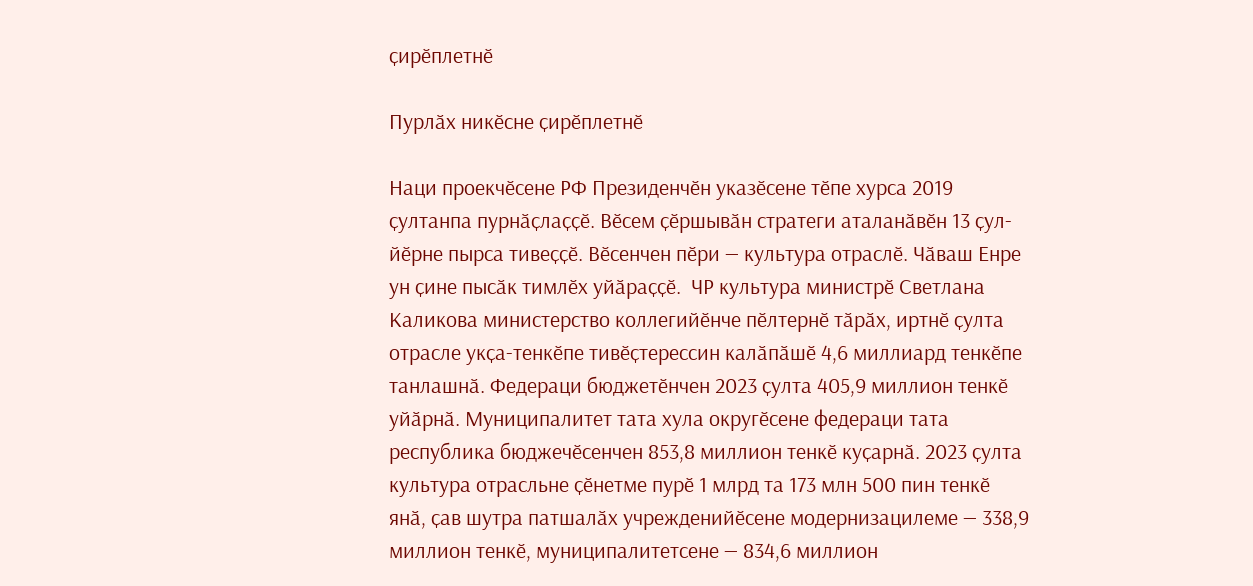ҫирӗплетнӗ

Пурлӑх никӗсне ҫирӗплетнӗ

Наци проекчӗсене РФ Президенчӗн указӗсене тӗпе хурса 2019 ҫултанпа пурнӑҫлаҫҫӗ. Вӗсем ҫӗршывӑн стратеги аталанӑвӗн 13 ҫул-йӗрне пырса тивеҫҫӗ. Вӗсенчен пӗри — культура отраслӗ. Чӑваш Енре ун ҫине пысӑк тимлӗх уйӑраҫҫӗ.  ЧР культура министрӗ Светлана Каликова министерство коллегийӗнче пӗлтернӗ тӑрӑх, иртнӗ ҫулта отрасле укҫа-тенкӗпе тивӗҫтерессин калӑпӑшӗ 4,6 миллиард тенкӗпе танлашнӑ. Федераци бюджетӗнчен 2023 ҫулта 405,9 миллион тенкӗ уйӑрнӑ. Муниципалитет тата хула округӗсене федераци тата республика бюджечӗсенчен 853,8 миллион тенкӗ куҫарнӑ. 2023 ҫулта культура отрасльне ҫӗнетме пурӗ 1 млрд та 173 млн 500 пин тенкӗ янӑ, ҫав шутра патшалӑх учрежденийӗсене модернизацилеме — 338,9 миллион тенкӗ, муниципалитетсене — 834,6 миллион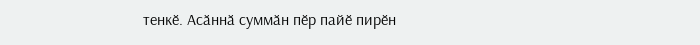тенкӗ. Асӑннӑ суммӑн пӗр пайӗ пирӗн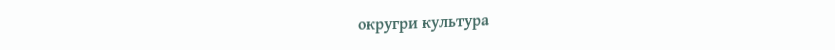округри культура